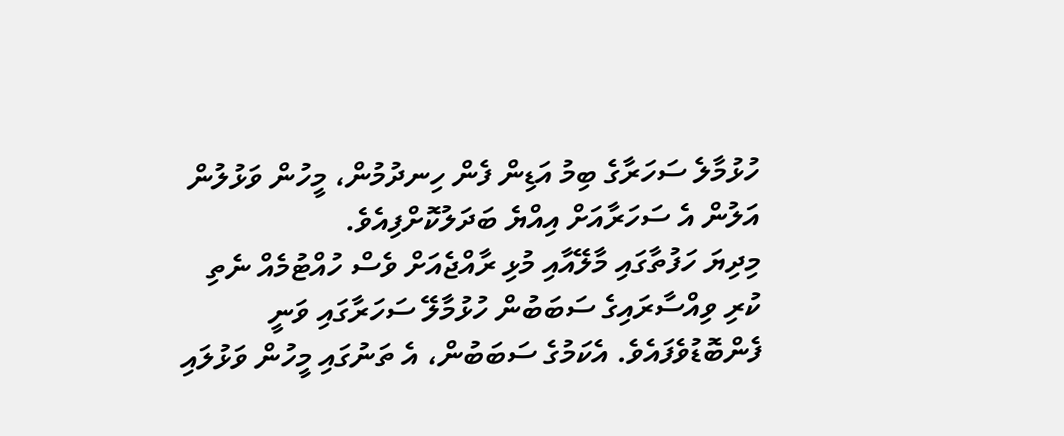ހުޅުމާލެ ސަހަރާގެ ބިމު އަޑިން ފެން ހިނދުމުން، މީހުން ވަޅުލުން އަލުން އެ ސަހަރާއަށް އިއްޔެ ބަދަލުކޮށްފިއެވެ.
މިދިޔަ ހަފުތާގައި މާލޭއާއި މުޅި ރާއްޖެއަށް ވެސް ހުއްޓުމެއް ނެތި ކުރި ވިއްސާރައިގެ ސަބަބުން ހުޅުމާލޭ ސަހަރާގައި ވަނީ ފެންބޮޑުވެފައެވެ. އެކަމުގެ ސަބަބުން، އެ ތަނުގައި މީހުން ވަޅުލައި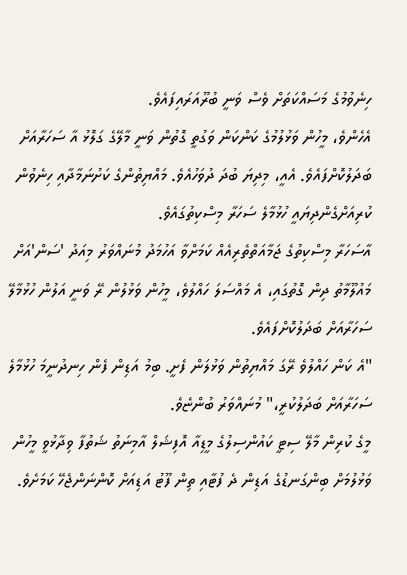ހިނެވުމުގެ މަސައްކަތަށް ވެސް ވަނީ ބުރޫއަރައިފައެވެ.
އެހެންވެ، މީހުން ވަޅުލުމުގެ ކަންކަން ވަގުތީ ގޮތުން ވަނީ މާލޭގެ ގަލޮޅު އާ ސަހަރާއަށް ބަދަލުކޮށްފައެވެ. އެއީ، މިދިޔަ ބުދަ ދުވަހުއެވެ. މައްޔިތުންގެ ކަށުނަމާދާއި ހިނެވުން ކުރިއަށްގެންދިޔައީ ހުޅުމާލެ ސަހަރާ މިސްކިތުގައެވެ.
އާސަހަރާ މިސްކިތުގެ ޖަމާއަތްތެރިއެއް ކަމަށްވާ އަހުމަދު މުނައްވަރު މިއަދު 'ސަން'އަށް މައުލޫމާތު ދިން ގޮތުގައި، އެ މައްސަލަ ހައްލުވެ، މީހުން ވަޅުލުން ރޭ ވަނީ އަލުން ހުޅުމާލޭ ސަހަރާއަށް ބަދަލުކޮށްފައެވެ.
"އެ ކަން ހައްލުވެ ރޭގަ މައްޔިތުން ވަޅުލަން ފެށީ. ބިމު އަޑިން ފެން ހިނދުނީމަ ހުޅުމާލެ ސަހަރާއަށް ބަދަލުކުރީ،" މުނައްވަރު ބުންޏެވެ.
މީގެ ކުރިން މާލޭ ސިޓީ ކައުންސިލުގެ މީޑިއާ އޮފިޝަލް އާމިނަތު ޝަތުފާ ވިދާޅުވީ މީހުން ވަޅުލުމަށް ބިންގަނޑުގެ އަޑިން ދެ ފުޓާއި ތިން ފޫޓު އަޑިއަށް ކޮންނަންޖެހޭ ކަމަށެވެ.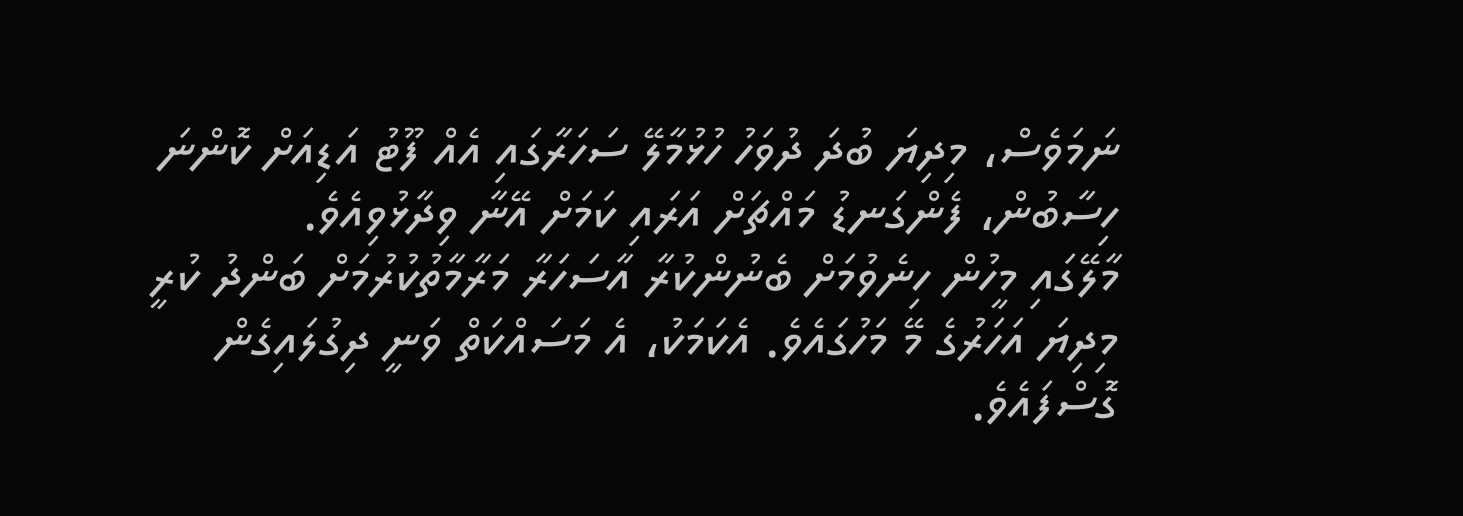ނަމަވެސް، މިދިޔަ ބުދަ ދުވަހު ހުޅުމާލޭ ސަހަރާގައި އެއް ފޫޓު އަޑިއަށް ކޮންނަ ހިސާބުން، ފެންގަނޑު މައްޗަށް އަރައި ކަމަށް އޭނާ ވިދާޅުވިއެވެ.
މާލޭގައި މީހުން ހިނެވުމަށް ބެނުންކުރާ އާސަހަރާ މަރާމާތުކުރުމަށް ބަންދު ކުރީ މިދިޔަ އަހަރުގެ މޭ މަހުގައެވެ. އެކަމަކު، އެ މަސައްކަތް ވަނީ ދިގުލައިގެން ގޮސްފައެވެ.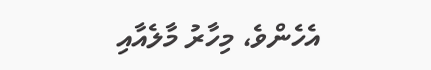އެހެންވެ، މިހާރު މާލެއާއި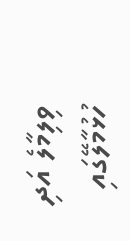ވިލިމާލެ އަދި ހުޅުމާލޭގައި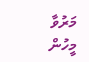މަރުވާ މީހުން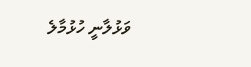ވަޅުލާނީ ހުޅުމާލެ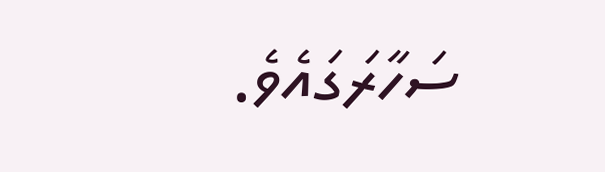ސަހާރަގައެވެ.